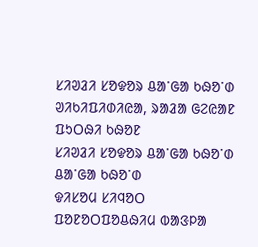ᱥᱤᱣᱲᱤ ᱥᱚᱫᱚᱨ ᱪᱟᱸᱜᱟ ᱠᱷᱚᱸᱰ
ᱣᱤᱠᱤᱯᱤᱰᱤᱭᱟ, ᱨᱟᱲᱟ ᱜᱮᱭᱟᱱ ᱯᱩᱛᱷᱤ ᱠᱷᱚᱱ
ᱥᱤᱣᱲᱤ ᱥᱚᱫᱚᱨ ᱪᱟᱸᱜᱟ ᱠᱷᱚᱸᱰ
ᱪᱟᱸᱜᱟ ᱠᱷᱚᱸᱰ
ᱫᱤᱥᱚᱢ ᱥᱤᱧᱚᱛ
ᱯᱚᱱᱚᱛᱯᱚᱪᱷᱤᱢ ᱵᱟᱝᱞᱟ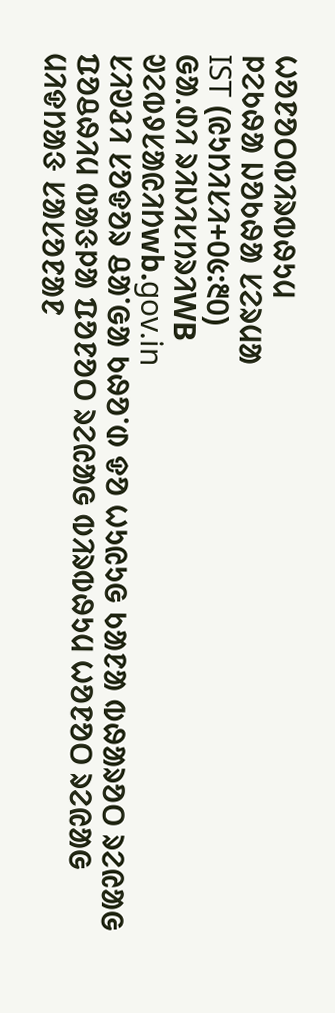ᱦᱚᱱᱚᱛᱵᱤᱨᱵᱷᱩᱢ
ᱞᱮᱠᱷᱟ ᱡᱚᱠᱷᱟ ᱥᱮᱨᱢᱟ
IST (ᱭᱩᱴᱤᱥᱤ+᱐᱕:᱓᱐)
ᱜᱟᱹᱰᱤ ᱨᱤᱡᱤᱥᱴᱨᱤWB
ᱣᱮᱵᱽᱥᱟᱭᱤᱴwb.gov.in
ᱥᱤᱣᱲᱤ ᱥᱚᱫᱚᱨ ᱪᱟᱸᱜᱟ ᱠᱷᱚᱸᱰ ᱫᱚ ᱦᱩᱭᱩᱜ ᱠᱟᱱᱟ ᱵᱷᱟᱨᱚᱛ ᱨᱮᱭᱟᱜ ᱯᱚᱪᱷᱤᱢ ᱵᱟᱝᱞᱟ ᱯᱚᱱᱚᱛ ᱨᱮᱭᱟᱜ ᱵᱤᱨᱵᱷᱩᱢ ᱦᱚᱱᱚᱛ ᱨᱮᱭᱟᱜ ᱢᱤᱫᱴᱟᱝ ᱥᱟᱥᱚᱱᱟᱱ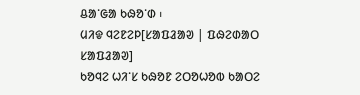ᱪᱟᱸᱜᱟ ᱠᱷᱚᱸᱰ ᱾
ᱢᱤᱫ ᱧᱮᱱᱮᱞ[ᱥᱟᱯᱲᱟᱣ | ᱯᱷᱮᱰᱟᱛ ᱥᱟᱯᱲᱟᱣ]
ᱠᱚᱧᱮ ᱦᱤᱸᱥ ᱠᱷᱚᱱ ᱮᱛᱚᱦᱚᱵ ᱠᱟᱛᱮ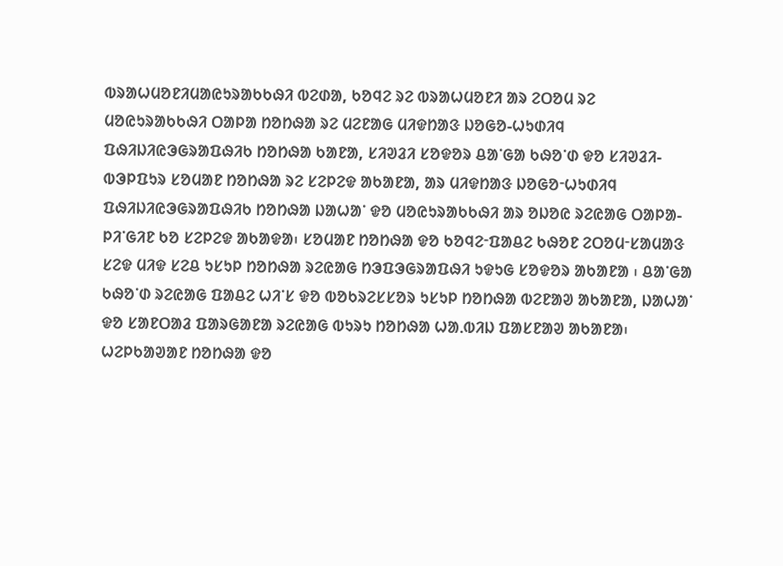ᱵᱨᱟᱦᱢᱚᱱᱤᱢᱟᱭᱩᱨᱟᱠᱠᱷᱤ ᱵᱮᱰᱟ, ᱠᱚᱧᱮ ᱨᱮ ᱵᱨᱟᱦᱢᱚᱱᱤ ᱟᱨ ᱮᱛᱚᱢ ᱨᱮ ᱢᱚᱭᱩᱨᱟᱠᱠᱷᱤ ᱛᱟᱞᱟ ᱴᱚᱴᱷᱟ ᱨᱮ ᱢᱮᱱᱟᱜ ᱢᱤᱫᱴᱟᱝ ᱡᱚᱜᱚ-ᱦᱩᱰᱤᱧ ᱯᱷᱤᱡᱤᱭᱳᱜᱨᱟᱯᱷᱤᱠ ᱴᱚᱴᱷᱟ ᱠᱟᱱᱟ, ᱥᱤᱣᱲᱤ ᱥᱚᱫᱚᱨ ᱪᱟᱸᱜᱟ ᱠᱷᱚᱸᱰ ᱫᱚ ᱥᱤᱣᱲᱤ-ᱵᱳᱞᱯᱩᱨ ᱥᱚᱢᱟᱱ ᱴᱚᱴᱷᱟ ᱨᱮ ᱥᱮᱞᱮᱫ ᱟᱠᱟᱱᱟ, ᱟᱨ ᱢᱤᱫᱴᱟᱝ ᱡᱚᱜᱚᱼᱦᱩᱰᱤᱧ ᱯᱷᱤᱡᱤᱭᱳᱜᱨᱟᱯᱷᱤᱠ ᱴᱚᱴᱷᱟ ᱡᱟᱦᱟᱸ ᱫᱚ ᱢᱚᱭᱩᱨᱟᱠᱠᱷᱤ ᱟᱨ ᱚᱡᱚᱭ ᱨᱮᱭᱟᱜ ᱛᱟᱞᱟ-ᱞᱤᱸᱜᱤᱱ ᱠᱚ ᱥᱮᱞᱮᱫ ᱟᱠᱟᱫᱟ᱾ ᱥᱚᱢᱟᱱ ᱴᱚᱴᱷᱟ ᱫᱚ ᱠᱚᱧᱮᱼᱯᱟᱪᱮ ᱠᱷᱚᱱ ᱮᱛᱚᱢᱼᱥᱟᱢᱟᱝ ᱥᱮᱫ ᱢᱤᱫ ᱥᱮᱪ ᱩᱥᱩᱞ ᱴᱚᱴᱷᱟ ᱨᱮᱭᱟᱜ ᱴᱳᱯᱳᱜᱨᱟᱯᱷᱤ ᱩᱫᱩᱜ ᱥᱚᱫᱚᱨ ᱟᱠᱟᱱᱟ ᱾ ᱪᱟᱸᱜᱟ ᱠᱷᱚᱸᱰ ᱨᱮᱭᱟᱜ ᱯᱟᱪᱮ ᱦᱤᱸᱥ ᱫᱚ ᱵᱚᱠᱨᱮᱥᱥᱚᱨ ᱩᱥᱩᱞ ᱴᱚᱴᱷᱟ ᱵᱮᱱᱟᱣ ᱟᱠᱟᱱᱟ, ᱡᱟᱦᱟᱸ ᱫᱚ ᱥᱟᱱᱛᱟᱲ ᱯᱟᱨᱜᱟᱱᱟ ᱨᱮᱭᱟᱜ ᱵᱩᱨᱩ ᱴᱚᱴᱷᱟ ᱦᱟᱹᱵᱤᱡ ᱯᱟᱥᱱᱟᱣ ᱟᱠᱟᱱᱟ᱾ ᱦᱮᱞᱠᱟᱣᱟᱱ ᱴᱚᱴᱷᱟ ᱫᱚ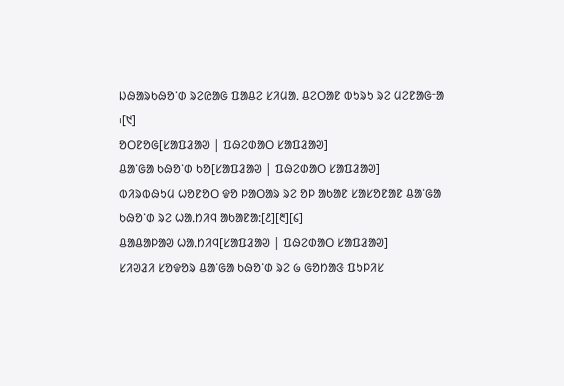ᱡᱷᱟᱨᱠᱷᱚᱸᱰ ᱨᱮᱭᱟᱜ ᱯᱟᱪᱮ ᱥᱤᱢᱟᱹ ᱪᱮᱛᱟᱱ ᱵᱩᱨᱩ ᱨᱮ ᱢᱮᱱᱟᱜᱼᱟ ᱾[᱑]
ᱚᱛᱱᱚᱜ[ᱥᱟᱯᱲᱟᱣ | ᱯᱷᱮᱰᱟᱛ ᱥᱟᱯᱲᱟᱣ]
ᱪᱟᱸᱜᱟ ᱠᱷᱚᱸᱰ ᱠᱚ[ᱥᱟᱯᱲᱟᱣ | ᱯᱷᱮᱰᱟᱛ ᱥᱟᱯᱲᱟᱣ]
ᱵᱤᱨᱵᱷᱩᱢ ᱦᱚᱱᱚᱛ ᱫᱚ ᱞᱟᱛᱟᱨ ᱨᱮ ᱚᱞ ᱟᱠᱟᱱ ᱥᱟᱥᱚᱱᱟᱱ ᱪᱟᱸᱜᱟ ᱠᱷᱚᱸᱰ ᱨᱮ ᱦᱟᱹᱴᱤᱧ ᱟᱠᱟᱱᱟ:[᱒][᱓][᱔]
ᱪᱟᱪᱟᱞᱟᱣ ᱦᱟᱹᱴᱤᱧ[ᱥᱟᱯᱲᱟᱣ | ᱯᱷᱮᱰᱟᱛ ᱥᱟᱯᱲᱟᱣ]
ᱥᱤᱣᱲᱤ ᱥᱚᱫᱚᱨ ᱪᱟᱸᱜᱟ ᱠᱷᱚᱸᱰ ᱨᱮ ᱙ ᱜᱚᱴᱟᱝ ᱯᱩᱞᱤᱥ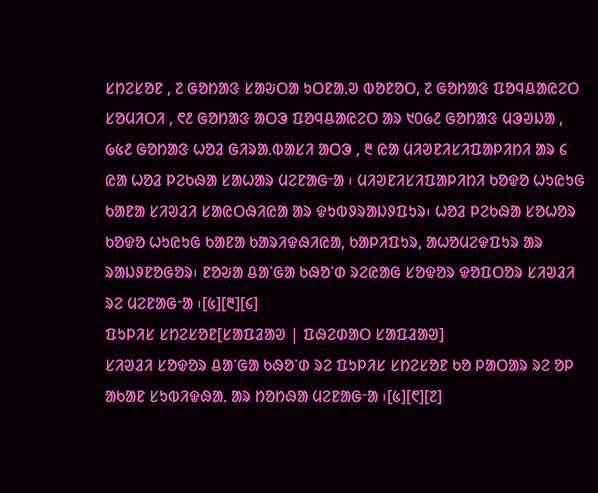ᱥᱴᱮᱥᱚᱱ , ᱗ ᱜᱚᱴᱟᱝ ᱥᱟᱶᱛᱟ ᱩᱛᱱᱟᱹᱣ ᱵᱚᱱᱚᱛ, ᱗ ᱜᱚᱴᱟᱝ ᱯᱚᱧᱪᱟᱭᱮᱛ ᱥᱚᱢᱤᱛᱤ , ᱖᱒ ᱜᱚᱴᱟᱝ ᱟᱛᱳ ᱯᱚᱧᱪᱟᱭᱮᱛ ᱟᱨ ᱑᱐᱙᱒ ᱜᱚᱴᱟᱝ ᱢᱳᱣᱡᱟ , ᱙᱕᱒ ᱜᱚᱴᱟᱝ ᱦᱚᱲ ᱜᱤᱨᱟᱹᱵᱟᱥᱤ ᱟᱛᱳ , ᱓ ᱭᱟ ᱢᱤᱣᱱᱤᱥᱤᱯᱟᱞᱤᱴᱤ ᱟᱨ ᱔ ᱭᱟ ᱦᱚᱲ ᱞᱮᱠᱷᱟ ᱥᱟᱦᱟᱨ ᱢᱮᱱᱟᱜᱼᱟ ᱾ ᱢᱤᱣᱱᱤᱥᱤᱯᱟᱞᱤᱴᱤ ᱠᱚᱫᱚ ᱦᱩᱭᱩᱜ ᱠᱟᱱᱟ ᱥᱤᱣᱲᱤ ᱥᱟᱭᱛᱷᱤᱭᱟ ᱟᱨ ᱫᱩᱵᱽᱨᱟᱡᱽᱯᱩᱨ᱾ ᱦᱚᱲ ᱞᱮᱠᱷᱟ ᱥᱚᱦᱚᱨ ᱠᱚᱫᱚ ᱦᱩᱭᱩᱜ ᱠᱟᱱᱟ ᱠᱟᱨᱤᱫᱷᱤᱭᱟ, ᱠᱟᱞᱤᱯᱩᱨ, ᱟᱦᱚᱢᱮᱫᱯᱩᱨ ᱟᱨ ᱨᱟᱡᱽᱱᱚᱜᱚᱨ᱾ ᱱᱚᱶᱟ ᱪᱟᱸᱜᱟ ᱠᱷᱚᱸᱰ ᱨᱮᱭᱟᱜ ᱥᱚᱫᱚᱨ ᱫᱚᱯᱛᱚᱨ ᱥᱤᱣᱲᱤ ᱨᱮ ᱢᱮᱱᱟᱜᱼᱟ ᱾[᱕][᱓][᱔]
ᱯᱩᱞᱤᱥ ᱥᱴᱮᱥᱚᱱ[ᱥᱟᱯᱲᱟᱣ | ᱯᱷᱮᱰᱟᱛ ᱥᱟᱯᱲᱟᱣ]
ᱥᱤᱣᱲᱤ ᱥᱚᱫᱚᱨ ᱪᱟᱸᱜᱟ ᱠᱷᱚᱸᱰ ᱨᱮ ᱯᱩᱞᱤᱥ ᱥᱴᱮᱥᱚᱱ ᱠᱚ ᱞᱟᱛᱟᱨ ᱨᱮ ᱚᱞ ᱟᱠᱟᱱ ᱥᱩᱵᱤᱫᱷᱟᱹ ᱟᱨ ᱴᱚᱴᱷᱟ ᱢᱮᱱᱟᱜᱼᱟ ᱾[᱕][᱖][᱗]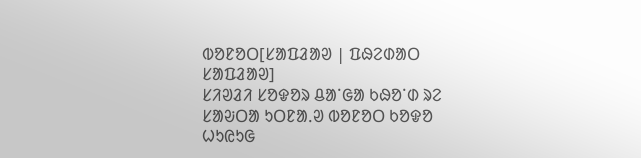ᱵᱚᱱᱚᱛ[ᱥᱟᱯᱲᱟᱣ | ᱯᱷᱮᱰᱟᱛ ᱥᱟᱯᱲᱟᱣ]
ᱥᱤᱣᱲᱤ ᱥᱚᱫᱚᱨ ᱪᱟᱸᱜᱟ ᱠᱷᱚᱸᱰ ᱨᱮ ᱥᱟᱶᱛᱟ ᱩᱛᱱᱟᱹᱣ ᱵᱚᱱᱚᱛ ᱠᱚᱫᱚ ᱦᱩᱭᱩᱜ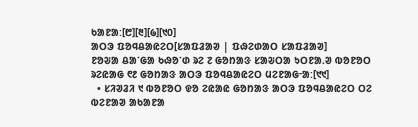ᱠᱟᱱᱟ:[᱘][᱓][᱙][᱑᱐]
ᱟᱛᱳ ᱯᱚᱧᱪᱟᱭᱮᱛ[ᱥᱟᱯᱲᱟᱣ | ᱯᱷᱮᱰᱟᱛ ᱥᱟᱯᱲᱟᱣ]
ᱱᱚᱶᱟ ᱪᱟᱸᱜᱟ ᱠᱷᱚᱸᱰ ᱨᱮ ᱗ ᱜᱚᱴᱟᱝ ᱥᱟᱶᱛᱟ ᱩᱛᱱᱟᱹᱣ ᱵᱚᱱᱚᱛ ᱨᱮᱭᱟᱜ ᱖᱒ ᱜᱚᱴᱟᱝ ᱟᱛᱳ ᱯᱚᱧᱪᱟᱭᱮᱛ ᱢᱮᱱᱟᱜᱼᱟ:[᱑᱑]
  • ᱥᱤᱣᱲᱤ ᱑ ᱵᱚᱱᱚᱛ ᱫᱚ ᱮᱭᱟᱭ ᱜᱚᱴᱟᱝ ᱟᱛᱳ ᱯᱚᱧᱪᱟᱭᱮᱛ ᱛᱮ ᱵᱮᱱᱟᱣ ᱟᱠᱟᱱᱟ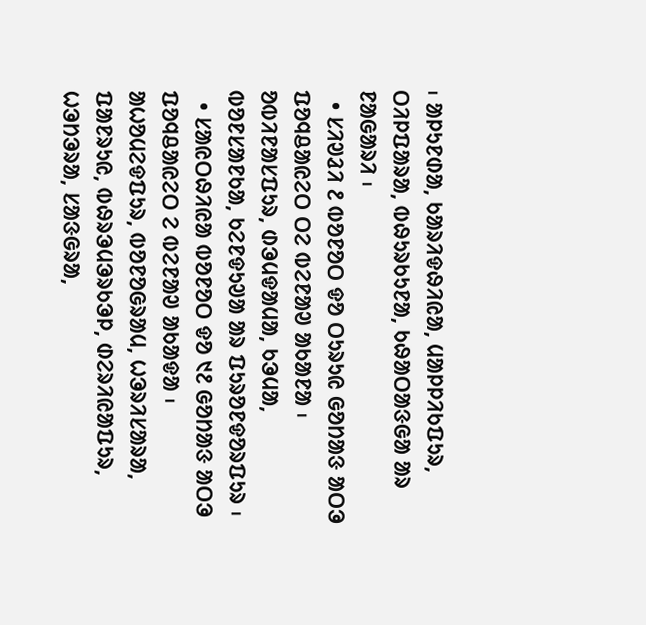᱾ ᱟᱞᱩᱱᱰᱟ, ᱠᱟᱨᱤᱫᱷᱤᱭᱟ, ᱢᱟᱞᱞᱤᱠᱯᱩᱨ, ᱛᱤᱞᱯᱟᱨᱟ, ᱵᱷᱩᱨᱠᱩᱱᱟ, ᱠᱷᱟᱛᱟᱝᱜᱟ ᱟᱨ ᱱᱟᱜᱟᱨᱤ ᱾
  • ᱥᱤᱣᱲᱤ ᱒ ᱵᱚᱱᱚᱛ ᱫᱚ ᱛᱩᱨᱩᱭ ᱜᱚᱴᱟᱝ ᱟᱛᱳ ᱯᱚᱧᱪᱟᱭᱮᱛ ᱛᱮ ᱵᱮᱱᱟᱣ ᱟᱠᱟᱱᱟ ᱾ ᱚᱵᱤᱱᱟᱥᱯᱩᱨ, ᱰᱳᱢᱫᱟᱢᱟ, ᱠᱳᱢᱟ, ᱵᱚᱱᱥᱟᱱᱠᱟ, ᱠᱮᱱᱫᱩᱣᱟ ᱟᱨ ᱯᱩᱨᱚᱱᱫᱚᱨᱯᱩᱨ ᱾
  • ᱥᱟᱭᱛᱷᱤᱭᱟ ᱵᱚᱱᱚᱛ ᱫᱚ ᱑᱒ ᱜᱚᱴᱟᱝ ᱟᱛᱳ ᱯᱚᱧᱪᱟᱭᱮᱛ ᱮ ᱵᱮᱱᱟᱣ ᱟᱠᱟᱫᱟ ᱾ ᱟᱦᱚᱢᱮᱫᱯᱩᱨ, ᱵᱚᱱᱚᱜᱨᱟᱢ, ᱦᱳᱨᱤᱥᱟᱨᱟ, ᱯᱟᱱᱨᱩᱭ, ᱵᱷᱨᱳᱢᱳᱨᱠᱳᱞ, ᱰᱮᱨᱤᱭᱟᱯᱩᱨ, ᱦᱳᱴᱳᱨᱟ, ᱥᱟᱝᱜᱨᱟ,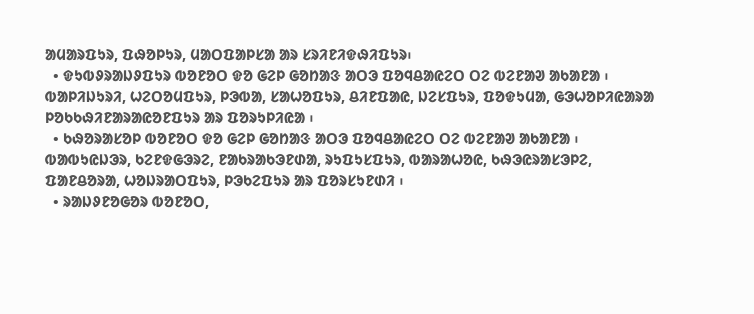ᱟᱢᱟᱨᱯᱩᱨ, ᱯᱷᱚᱞᱩᱨ, ᱢᱟᱛᱯᱟᱞᱥᱟ ᱟᱨ ᱥᱨᱤᱱᱤᱫᱷᱤᱯᱩᱨ᱾
  • ᱫᱩᱵᱽᱨᱟᱡᱽᱯᱩᱨ ᱵᱚᱱᱚᱛ ᱫᱚ ᱜᱮᱞ ᱜᱚᱴᱟᱝ ᱟᱛᱳ ᱯᱚᱧᱪᱟᱭᱮᱛ ᱛᱮ ᱵᱮᱱᱟᱣ ᱟᱠᱟᱱᱟ ᱾ ᱵᱟᱞᱤᱡᱩᱨᱤ, ᱦᱮᱛᱚᱢᱯᱩᱨ, ᱞᱳᱵᱟ, ᱥᱟᱦᱚᱯᱩᱨ, ᱪᱤᱱᱯᱟᱭ, ᱡᱮᱥᱯᱩᱨ, ᱯᱚᱫᱩᱢᱟ, ᱜᱳᱦᱚᱞᱤᱭᱟᱨᱟ ᱞᱚᱠᱠᱷᱤᱱᱟᱨᱟᱭᱚᱱᱯᱩᱨ ᱟᱨ ᱯᱚᱨᱩᱞᱤᱭᱟ ᱾
  • ᱠᱷᱚᱨᱟᱥᱚᱞ ᱵᱚᱱᱚᱛ ᱫᱚ ᱜᱮᱞ ᱜᱚᱴᱟᱝ ᱟᱛᱳ ᱯᱚᱧᱪᱟᱭᱮᱛ ᱛᱮ ᱵᱮᱱᱟᱣ ᱟᱠᱟᱱᱟ ᱾ ᱵᱟᱵᱩᱭᱡᱳᱨ, ᱠᱮᱱᱫᱜᱳᱨᱮ, ᱱᱟᱠᱨᱟᱠᱳᱱᱰᱟ, ᱨᱩᱯᱩᱥᱯᱩᱨ, ᱵᱟᱨᱟᱦᱚᱭ, ᱠᱷᱳᱭᱨᱟᱥᱳᱞᱮ, ᱯᱟᱱᱪᱚᱨᱟ, ᱦᱚᱡᱨᱟᱛᱯᱩᱨ, ᱞᱳᱠᱮᱯᱩᱨ ᱟᱨ ᱯᱚᱨᱥᱩᱱᱰᱤ ᱾
  • ᱨᱟᱡᱽᱱᱚᱜᱚᱨ ᱵᱚᱱᱚᱛ,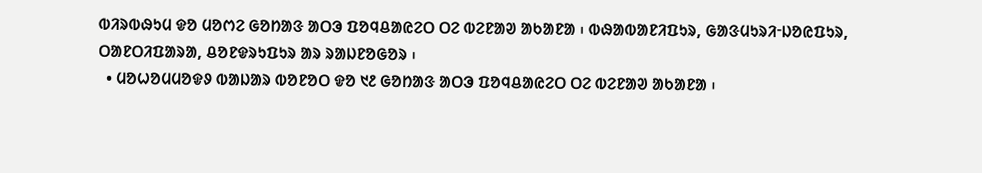ᱵᱤᱨᱵᱷᱩᱢ ᱫᱚ ᱢᱚᱬᱮ ᱜᱚᱴᱟᱝ ᱟᱛᱳ ᱯᱚᱧᱪᱟᱭᱮᱛ ᱛᱮ ᱵᱮᱱᱟᱣ ᱟᱠᱟᱱᱟ ᱾ ᱵᱷᱟᱵᱟᱱᱤᱯᱩᱨ, ᱜᱟᱝᱢᱩᱨᱤᱼᱡᱚᱭᱯᱩᱨ, ᱛᱟᱱᱛᱤᱯᱟᱨᱟ, ᱪᱚᱱᱫᱨᱩᱯᱩᱨ ᱟᱨ ᱨᱟᱡᱱᱚᱜᱚᱨ ᱾
  • ᱢᱚᱦᱚᱢᱢᱚᱫᱽ ᱵᱟᱡᱟᱨ ᱵᱚᱱᱚᱛ ᱫᱚ ᱑᱒ ᱜᱚᱴᱟᱝ ᱟᱛᱳ ᱯᱚᱧᱪᱟᱭᱮᱛ ᱛᱮ ᱵᱮᱱᱟᱣ ᱟᱠᱟᱱᱟ ᱾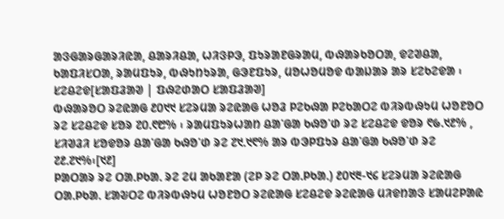ᱟᱝᱜᱟᱨᱜᱟᱨᱤᱭᱟ, ᱪᱟᱨᱤᱪᱟ, ᱦᱤᱝᱞᱳ, ᱯᱩᱨᱟᱱᱜᱨᱟᱢ, ᱵᱷᱟᱨᱠᱚᱛᱟ, ᱫᱮᱣᱪᱟ, ᱠᱟᱯᱤᱥᱛᱟ, ᱨᱟᱢᱯᱩᱨ, ᱵᱷᱩᱴᱩᱨᱟ, ᱜᱳᱱᱯᱩᱨ, ᱢᱚᱦᱚᱢᱚᱫ ᱵᱟᱡᱟᱨ ᱟᱨ ᱥᱮᱠᱮᱫᱟ ᱾
ᱥᱮᱪᱮᱫ[ᱥᱟᱯᱲᱟᱣ | ᱯᱷᱮᱰᱟᱛ ᱥᱟᱯᱲᱟᱣ]
ᱵᱷᱟᱨᱚᱛ ᱨᱮᱭᱟᱜ ᱒᱐᱑᱑ ᱥᱮᱨᱢᱟ ᱨᱮᱭᱟᱜ ᱦᱚᱲ ᱞᱮᱠᱷᱟ ᱞᱮᱠᱟᱛᱮ ᱵᱤᱨᱵᱷᱩᱢ ᱦᱚᱱᱚᱛ ᱨᱮ ᱥᱮᱪᱮᱫ ᱥᱚᱨ ᱗᱐ᱹ᱖᱘% ᱾ ᱨᱟᱢᱯᱩᱨᱦᱟᱴ ᱪᱟᱸᱜᱟ ᱠᱷᱚᱸᱰ ᱨᱮ ᱥᱮᱪᱮᱫ ᱫᱚᱨ ᱖᱙ᱹ᱑᱒% , ᱥᱤᱣᱲᱤ ᱥᱚᱫᱚᱨ ᱪᱟᱸᱜᱟ ᱠᱷᱚᱸᱰ ᱨᱮ ᱗᱑ᱹ᱑᱖% ᱟᱨ ᱵᱳᱞᱯᱩᱨ ᱪᱟᱸᱜᱟ ᱠᱷᱚᱸᱰ ᱨᱮ ᱗᱒ᱹ᱗᱑%᱾[᱑᱒]
ᱞᱟᱛᱟᱨ ᱨᱮ ᱛᱟᱹᱞᱠᱟᱹ ᱨᱮ ᱮᱢ ᱟᱠᱟᱱᱟ (ᱮᱞ ᱨᱮ ᱛᱟᱹᱞᱠᱟᱹ) ᱒᱐᱑᱓-᱑᱔ ᱥᱮᱨᱢᱟ ᱨᱮᱭᱟᱜ ᱛᱟᱹᱞᱠᱟᱹ ᱥᱟᱶᱛᱮ ᱵᱤᱨᱵᱷᱩᱢ ᱦᱚᱱᱚᱛ ᱨᱮᱭᱟᱜ ᱥᱮᱪᱮᱫ ᱨᱮᱭᱟᱜ ᱢᱤᱫᱴᱟᱝ ᱥᱟᱢᱮᱞᱟᱭ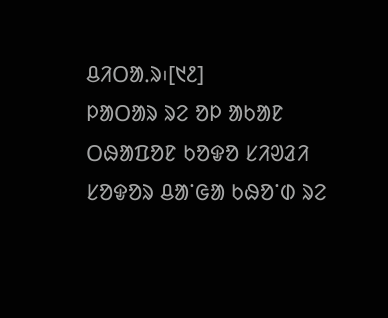ᱪᱤᱛᱟᱹᱨ᱾[᱑᱒]
ᱞᱟᱛᱟᱨ ᱨᱮ ᱚᱞ ᱟᱠᱟᱱ ᱛᱷᱟᱯᱚᱱ ᱠᱚᱫᱚ ᱥᱤᱣᱲᱤ ᱥᱚᱫᱚᱨ ᱪᱟᱸᱜᱟ ᱠᱷᱚᱸᱰ ᱨᱮ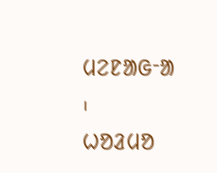ᱢᱮᱱᱟᱜᱼᱟ ᱾
ᱦᱚᱲᱢᱚ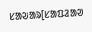ᱥᱟᱶᱟᱨ[ᱥᱟᱯᱲᱟᱣ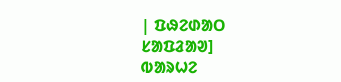| ᱯᱷᱮᱰᱟᱛ ᱥᱟᱯᱲᱟᱣ]
ᱵᱟᱨᱦᱮ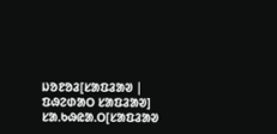ᱡᱚᱱᱚᱲ[ᱥᱟᱯᱲᱟᱣ | ᱯᱷᱮᱰᱟᱛ ᱥᱟᱯᱲᱟᱣ]
ᱥᱟᱹᱠᱷᱭᱟᱹᱛ[ᱥᱟᱯᱲᱟᱣ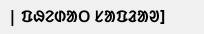| ᱯᱷᱮᱰᱟᱛ ᱥᱟᱯᱲᱟᱣ]